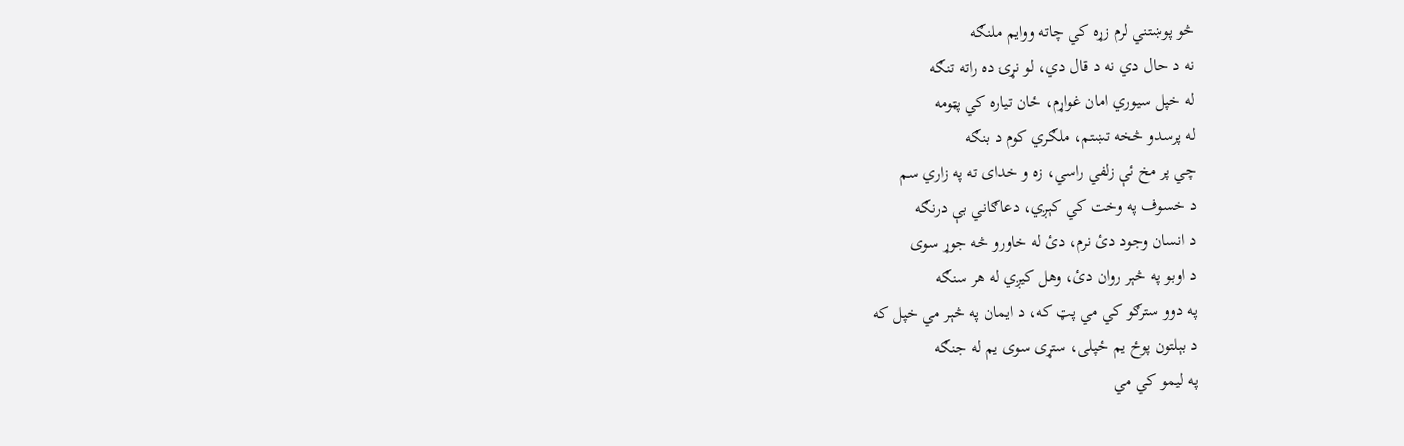څو پوښتني لرم زړه کي چاته ووايم ملنګه
نه د حال دي نه د قال دي، لو نړۍ ده راته تنګه
له خپل سيوري امان غواړم، ځان تياره کي پټومه
له پرسدو څخه تښتم، ملګري کوم د بنګه
چي پر مخ ئې زلفي راسي، زه و خدای ته په زاري سم
د خسوف په وخت کي کېږي، دعاګاني بې درنګه
د انسان وجود دئ نرم، دئ له خاورو څه جوړ سوی
د اوبو په څېر روان دئ، وهل کیږي له هر سنګه
په دوو سترګو کي مي پټ که، د ايمان په څېر مي خپل که
د بېلتون پوځ يم ځپلی، ستړی سوی يم له جنګه
په ليمو کي مي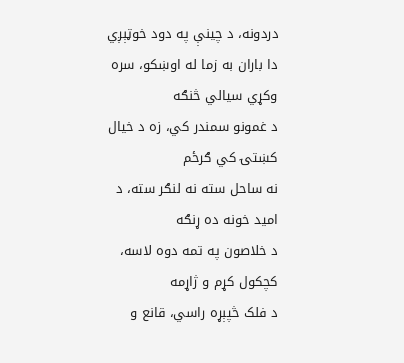دردونه، د چينې په دود خوټېږي
دا باران به زما له اوښکو، سره وکړي سيالي څنګه
د غمونو سمندر کي، زه د خيال کښتۍ کي ګرځم
نه ساحل سته نه لنګر سته، د اميد خونه ده ړنګه
د خلاصون په تمه دوه لاسه، کچکول کړم و ژاړمه
د فلک څپېړه راسي، قانع و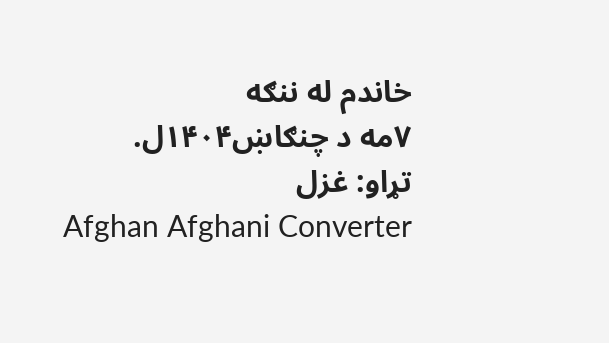خاندم له ننګه
۷مه د چنګاښ۱۴۰۴ل.
تړاو: غزل
Afghan Afghani Converter